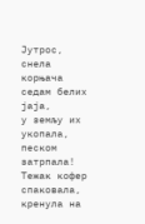Јутрос, снела корњача
седам белих јаја,
у земљу их укопала,
песком затрпала!
Тежак кофер спаковала,
кренула на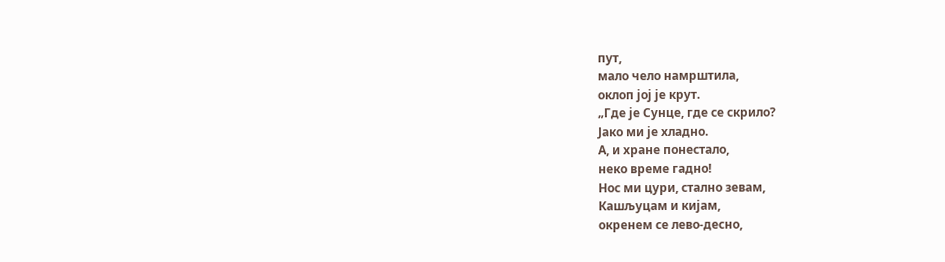пут,
мало чело намрштила,
оклоп јој је крут.
„Где је Сунце, где се скрило?
Јако ми је хладно.
А, и хране понестало,
неко време гадно!
Нос ми цури, стално зевам,
Кашљуцам и кијам,
окренем се лево-десно,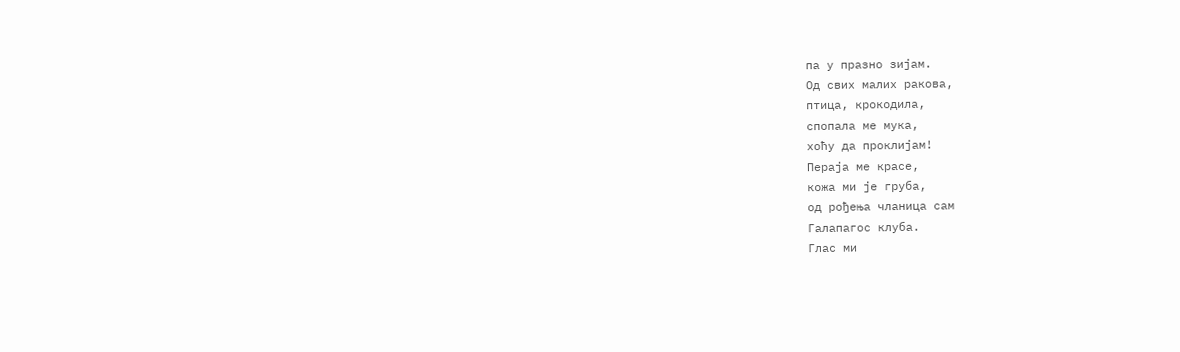па у празно зијам.
Од свих малих ракова,
птица, крокодила,
спопала ме мука,
хоћу да проклијам!
Пераја ме красе,
кожа ми је груба,
од рођења чланица сам
Галапагос клуба.
Глас ми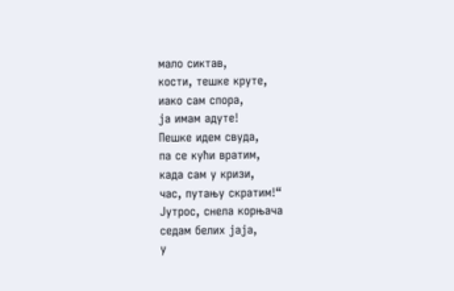мало сиктав,
кости, тешке круте,
иако сам спора,
ја имам адуте!
Пешке идем свуда,
па се кући вратим,
када сам у кризи,
час, путању скратим!“
Јутрос, снела корњача
седам белих јаја,
у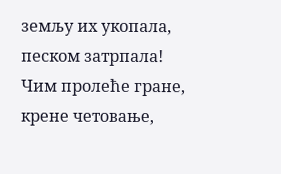земљу их укопала,
песком затрпала!
Чим пролеће гране,
крене четовање,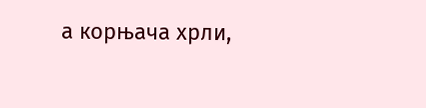а корњача хрли,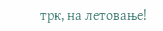трк, на летовање!